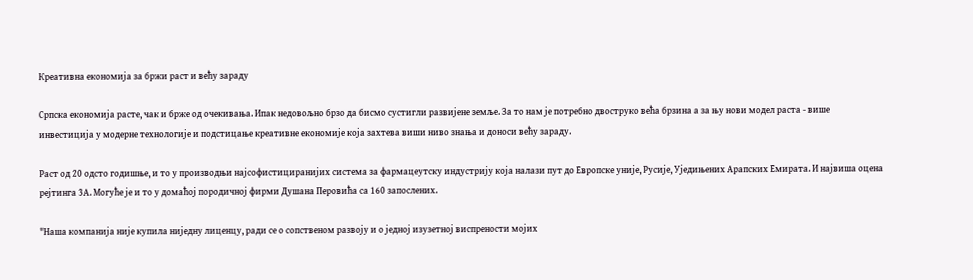Креативна економија за бржи раст и већу зараду

Српска економија расте, чак и брже од очекивања. Ипак недовољно брзо да бисмо сустигли развијене земље. За то нам је потребно двоструко већа брзина а за њу нови модел раста - више инвестиција у модерне технологије и подстицање креативне економије која захтева виши ниво знања и доноси већу зараду.

Раст од 20 одсто годишње, и то у производњи најсофистициранијих система за фармацеутску индустрију која налази пут до Европске уније, Русије, Уједињених Арапских Емирата. И највиша оцена рејтинга 3А. Могуће је и то у домаћој породичној фирми Душана Перовића са 160 запослених.

"Наша компанија није купила ниједну лиценцу, ради се о сопственом развоју и о једној изузетној виспрености мојих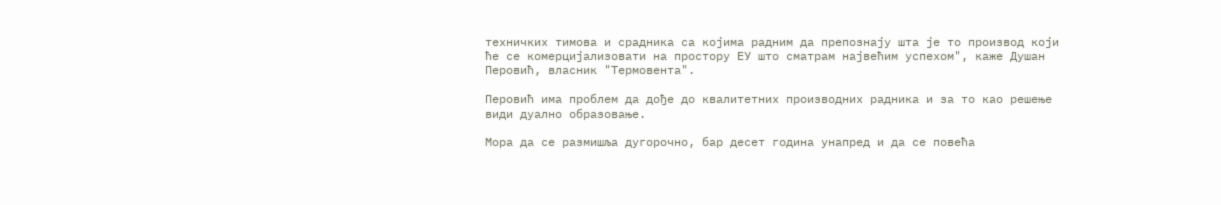техничких тимова и срадника са којима радним да препознају шта је то производ који ће се комерцијализовати на простору ЕУ што сматрам највећим успехом", каже Душан Перовић, власник "Термовента".

Перовић има проблем да дође до квалитетних производних радника и за то као решење види дуално образовање.

Мора да се размишља дугорочно, бар десет година унапред и да се повећа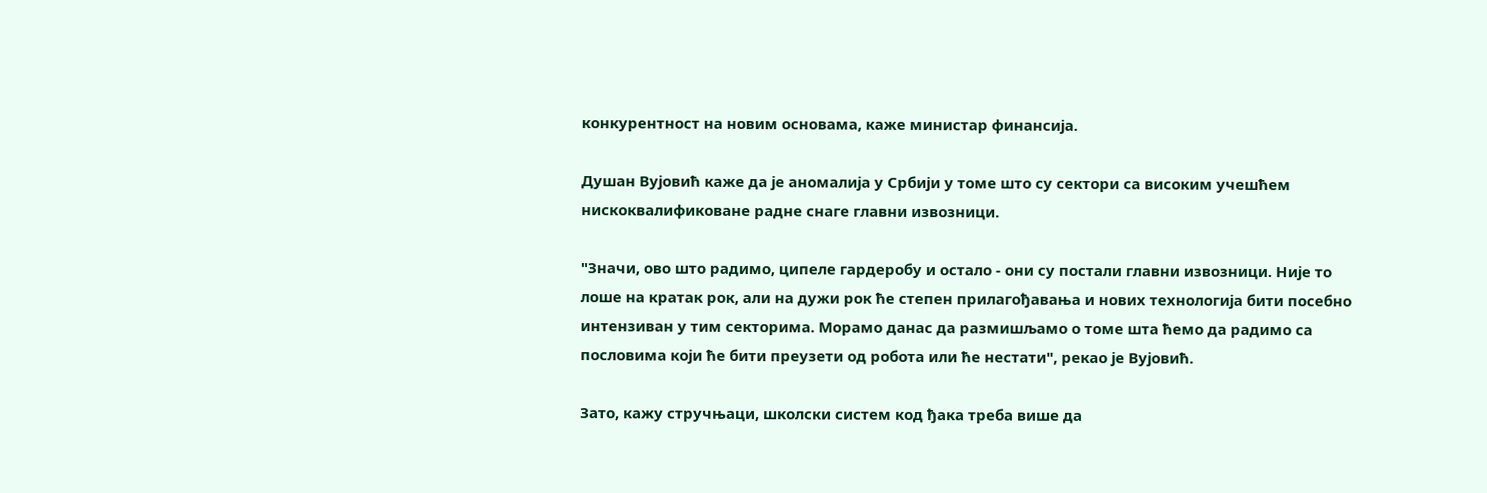конкурентност на новим основама, каже министар финансија.

Душан Вујовић каже да је аномалија у Србији у томе што су сектори са високим учешћем нискоквалификоване радне снаге главни извозници.

"Значи, ово што радимо, ципеле гардеробу и остало - они су постали главни извозници. Није то лоше на кратак рок, али на дужи рок ће степен прилагођавања и нових технологија бити посебно интензиван у тим секторима. Морамо данас да размишљамо о томе шта ћемо да радимо са пословима који ће бити преузети од робота или ће нестати", рекао је Вујовић.

Зато, кажу стручњаци, школски систем код ђака треба више да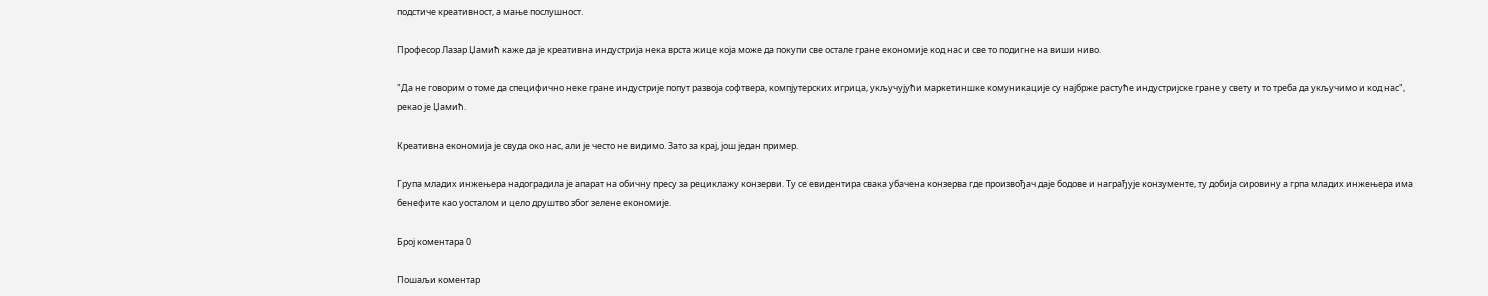подстиче креативност, а мање послушност.

Професор Лазар Џамић каже да је креативна индустрија нека врста жице која може да покупи све остале гране економије код нас и све то подигне на виши ниво.

"Да не говорим о томе да специфично неке гране индустрије попут развоја софтвера, компјутерских игрица, укључујући маркетиншке комуникације су најбрже растуће индустријске гране у свету и то треба да укључимо и код нас", рекао је Џамић.

Креативна економија је свуда око нас, али је често не видимо. Зато за крај, још један пример.

Група младих инжењера надоградила је апарат на обичну пресу за рециклажу конзерви. Ту се евидентира свака убачена конзерва где произвођач даје бодове и награђује конзументе, ту добија сировину а грпа младих инжењера има бенефите као уосталом и цело друштво због зелене економије.

Број коментара 0

Пошаљи коментар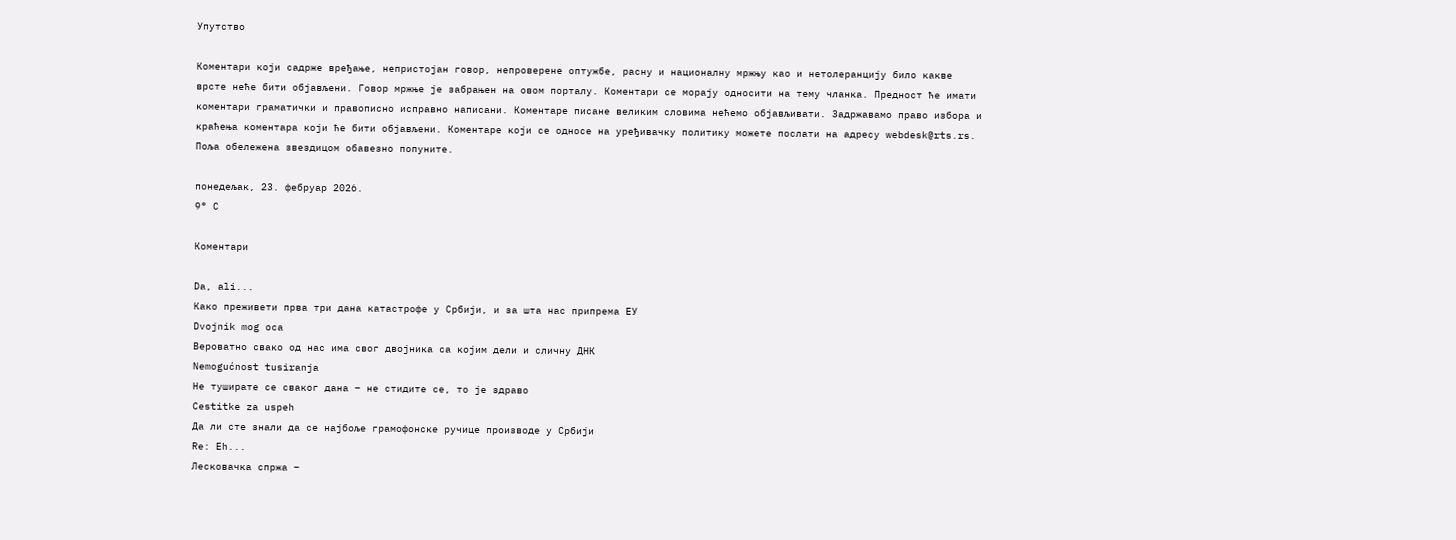Упутство

Коментари који садрже вређање, непристојан говор, непроверене оптужбе, расну и националну мржњу као и нетолеранцију било какве врсте неће бити објављени. Говор мржње је забрањен на овом порталу. Коментари се морају односити на тему чланка. Предност ће имати коментари граматички и правописно исправно написани. Коментаре писане великим словима нећемо објављивати. Задржавамо право избора и краћења коментара који ће бити објављени. Коментаре који се односе на уређивачку политику можете послати на адресу webdesk@rts.rs. Поља обележена звездицом обавезно попуните.

понедељак, 23. фебруар 2026.
9° C

Коментари

Da, ali...
Како преживети прва три дана катастрофе у Србији, и за шта нас припрема ЕУ
Dvojnik mog oca
Вероватно свако од нас има свог двојника са којим дели и сличну ДНК
Nemogućnost tusiranja
Не туширате се сваког дана – не стидите се, то је здраво
Cestitke za uspeh
Да ли сте знали да се најбоље грамофонске ручице производе у Србији
Re: Eh...
Лесковачка спржа –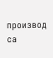производ са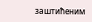заштићеним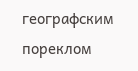географским пореклом